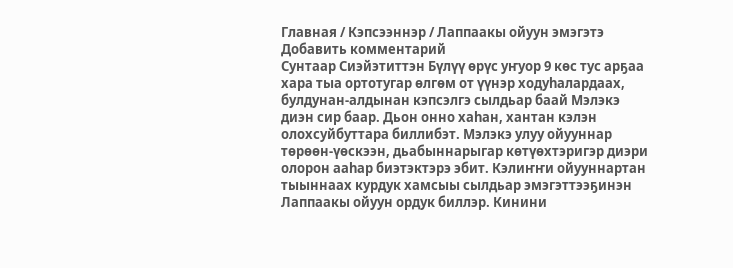Главная / Кэпсээннэр / Лаппаакы ойуун эмэгэтэ
Добавить комментарий
Сунтаар Сиэйэтиттэн Бүлүү өрүс уҥуор 9 көс тус арҕаа хара тыа ортотугар өлгөм от үүнэр ходуһалардаах, булдунан-алдынан кэпсэлгэ сылдьар баай Мэлэкэ диэн сир баар. Дьон онно хаһан, хантан кэлэн олохсуйбуттара биллибэт. Мэлэкэ улуу ойууннар төрөөн-үөскээн, дьабыннарыгар көтүөхтэригэр диэри олорон ааһар биэтэктэрэ эбит. Кэлиҥҥи ойууннартан тыыннаах курдук хамсыы сылдьар эмэгэттээҕинэн Лаппаакы ойуун ордук биллэр. Кинини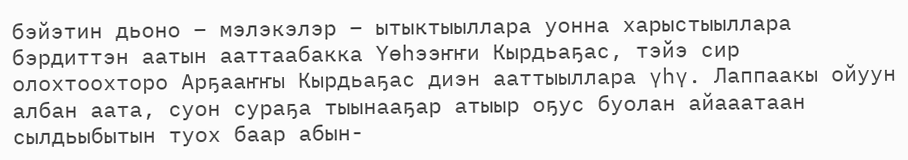бэйэтин дьоно – мэлэкэлэр – ытыктыыллара уонна харыстыыллара бэрдиттэн аатын ааттаабакка Үөһээҥҥи Кырдьаҕас, тэйэ сир олохтоохторо Арҕааҥҥы Кырдьаҕас диэн ааттыыллара үһү. Лаппаакы ойуун албан аата, суон сураҕа тыынааҕар атыыр оҕус буолан айааатаан сылдьыбытын туох баар абын-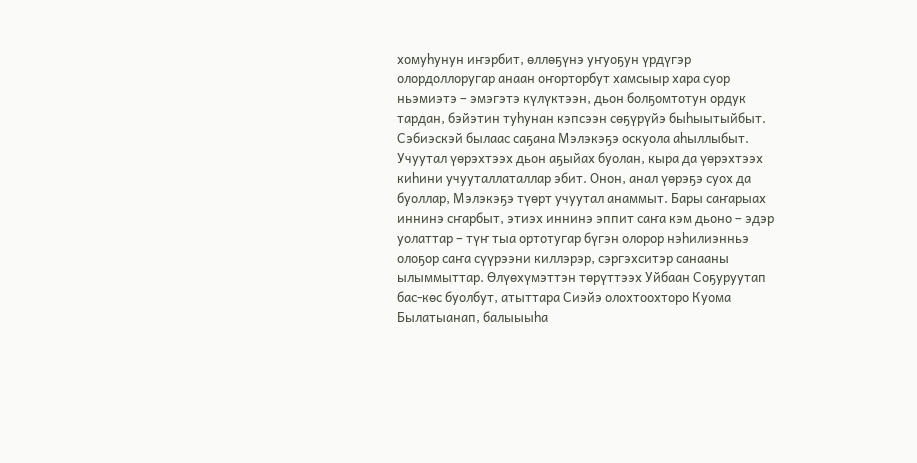хомуһунун иҥэрбит, өллөҕүнэ уҥуоҕун үрдүгэр олордоллоругар анаан оҥорторбут хамсыыр хара суор ньэмиэтэ – эмэгэтэ күлүктээн, дьон болҕомтотун ордук тардан, бэйэтин туһунан кэпсээн сөҕүрүйэ быһыытыйбыт. Сэбиэскэй былаас саҕана Мэлэкэҕэ оскуола аһыллыбыт. Учуутал үөрэхтээх дьон аҕыйах буолан, кыра да үөрэхтээх киһини учууталлаталлар эбит. Онон, анал үөрэҕэ суох да буоллар, Мэлэкэҕэ түөрт учуутал анаммыт. Бары саҥарыах иннинэ сҥарбыт, этиэх иннинэ эппит саҥа кэм дьоно – эдэр уолаттар – түҥ тыа ортотугар бүгэн олорор нэһилиэнньэ олоҕор саҥа сүүрээни киллэрэр, сэргэхситэр санааны ылыммыттар. Өлүөхүмэттэн төрүттээх Уйбаан Соҕуруутап бас-көс буолбут, атыттара Сиэйэ олохтоохторо Куома Былатыанап, балыыыһа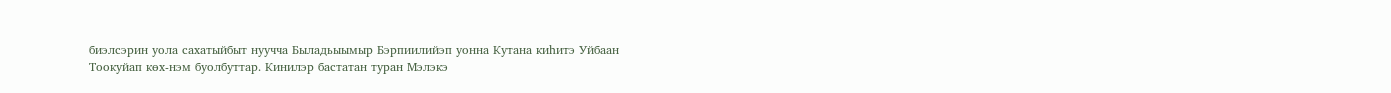биэлсэрин уола сахатыйбыт нуучча Быладьыымыр Бэрпиилийэп уонна Кутана киһитэ Уйбаан Тоокуйап көх-нэм буолбуттар. Кинилэр бастатан туран Мэлэкэ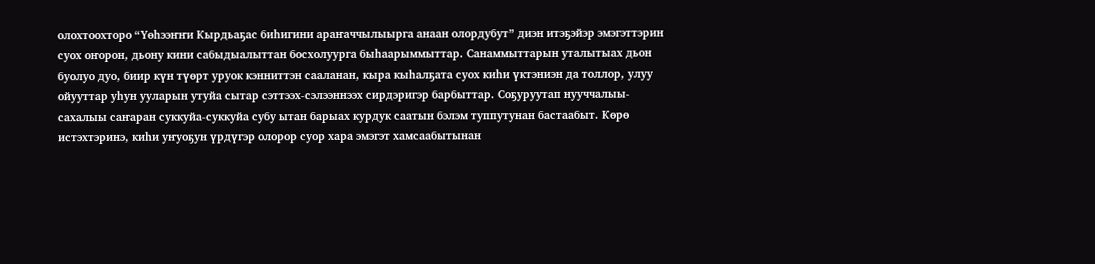олохтоохторо “Үөһээҥҥи Кырдьаҕас биһигини араҥаччылыырга анаан олордубут” диэн итэҕэйэр эмэгэттэрин суох оҥорон, дьону кини сабыдыалыттан босхолуурга быһаарыммыттар. Санаммыттарын уталытыах дьон буолуо дуо, биир күн түөрт уруок кэнниттэн сааланан, кыра кыһалҕата суох киһи үктэниэн да толлор, улуу ойууттар уһун ууларын утуйа сытар сэттээх-сэлээннээх сирдэригэр барбыттар. Соҕуруутап нууччалыы-сахалыы саҥаран суккуйа-суккуйа субу ытан барыах курдук саатын бэлэм туппутунан бастаабыт. Көрө истэхтэринэ, киһи уҥуоҕун үрдүгэр олорор суор хара эмэгэт хамсаабытынан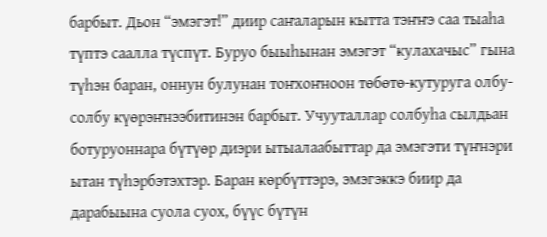барбыт. Дьон “эмэгэт!” диир саҥаларын кытта тэҥҥэ саа тыаһа түптэ саалла түспүт. Буруо быыһынан эмэгэт “кулахачыс” гына түһэн баран, оннун булунан тоҥхоҥноон төбөтө-кутуруга олбу-солбу күөрэҥнээбитинэн барбыт. Учууталлар солбуһа сылдьан ботуруоннара бүтүөр диэри ытыалаабыттар да эмэгэти түҥнэри ытан түһэрбэтэхтэр. Баран көрбүттэрэ, эмэгэккэ биир да дарабыына суола суох, бүүс бүтүн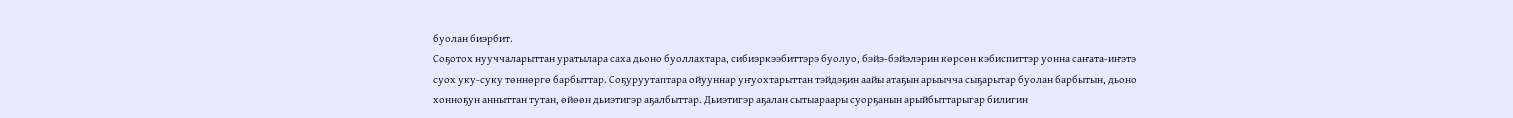буолан биэрбит.
Соҕотох нууччаларыттан уратылара саха дьоно буоллахтара, сибиэркээбиттэрэ буолуо, бэйэ-бэйэлэрин көрсөн кэбиспиттэр уонна саҥата-иҥэтэ суох уку-суку төннөргө барбыттар. Соҕуруутаптара ойууннар уҥуохтарыттан тэйдэҕин аайы атаҕын арыычча сыҕарытар буолан барбытын, дьоно хонноҕун анныттан тутан, өйөөн дьиэтигэр аҕалбыттар. Дьиэтигэр аҕалан сытыараары суорҕанын арыйбыттарыгар билигин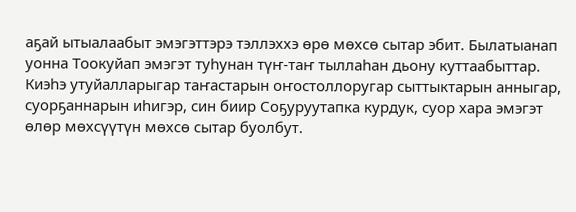аҕай ытыалаабыт эмэгэттэрэ тэллэххэ өрө мөхсө сытар эбит. Былатыанап уонна Тоокуйап эмэгэт туһунан түҥ-таҥ тыллаһан дьону куттаабыттар. Киэһэ утуйалларыгар таҥастарын оҥостоллоругар сыттыктарын анныгар, суорҕаннарын иһигэр, син биир Соҕуруутапка курдук, суор хара эмэгэт өлөр мөхсүүтүн мөхсө сытар буолбут.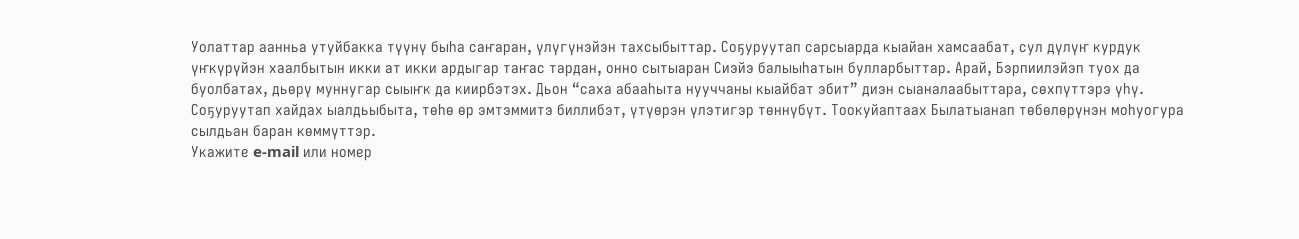Уолаттар аанньа утуйбакка түүнү быһа саҥаран, үлүгүнэйэн тахсыбыттар. Соҕуруутап сарсыарда кыайан хамсаабат, сул дүлүҥ курдук үҥкүрүйэн хаалбытын икки ат икки ардыгар таҥас тардан, онно сытыаран Сиэйэ балыыһатын булларбыттар. Арай, Бэрпиилэйэп туох да буолбатах, дьөрү муннугар сыыҥк да киирбэтэх. Дьон “саха абааһыта нууччаны кыайбат эбит” диэн сыаналаабыттара, сөхпүттэрэ үһү. Соҕуруутап хайдах ыалдьыбыта, төһө өр эмтэммитэ биллибэт, үтүөрэн үлэтигэр төннүбүт. Тоокуйаптаах Былатыанап төбөлөрүнэн моһуогура сылдьан баран көммүттэр.
Укажите e-mail или номер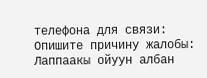телефона для связи:
Опишите причину жалобы:
Лаппаакы ойуун албан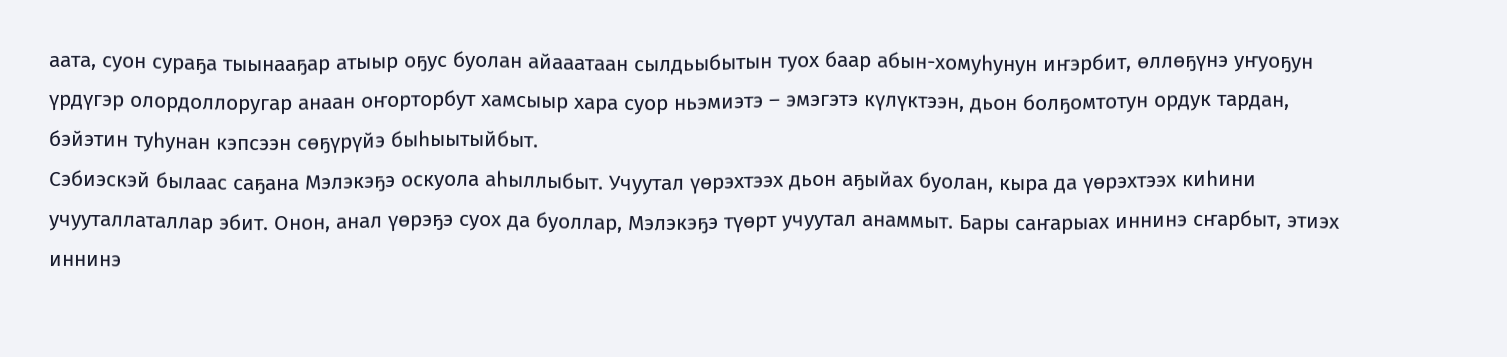аата, суон сураҕа тыынааҕар атыыр оҕус буолан айааатаан сылдьыбытын туох баар абын-хомуһунун иҥэрбит, өллөҕүнэ уҥуоҕун үрдүгэр олордоллоругар анаан оҥорторбут хамсыыр хара суор ньэмиэтэ – эмэгэтэ күлүктээн, дьон болҕомтотун ордук тардан, бэйэтин туһунан кэпсээн сөҕүрүйэ быһыытыйбыт.
Сэбиэскэй былаас саҕана Мэлэкэҕэ оскуола аһыллыбыт. Учуутал үөрэхтээх дьон аҕыйах буолан, кыра да үөрэхтээх киһини учууталлаталлар эбит. Онон, анал үөрэҕэ суох да буоллар, Мэлэкэҕэ түөрт учуутал анаммыт. Бары саҥарыах иннинэ сҥарбыт, этиэх иннинэ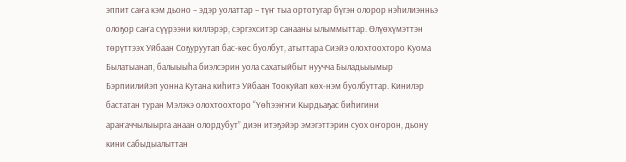эппит саҥа кэм дьоно – эдэр уолаттар – түҥ тыа ортотугар бүгэн олорор нэһилиэнньэ олоҕор саҥа сүүрээни киллэрэр, сэргэхситэр санааны ылыммыттар. Өлүөхүмэттэн төрүттээх Уйбаан Соҕуруутап бас-көс буолбут, атыттара Сиэйэ олохтоохторо Куома Былатыанап, балыыыһа биэлсэрин уола сахатыйбыт нуучча Быладьыымыр Бэрпиилийэп уонна Кутана киһитэ Уйбаан Тоокуйап көх-нэм буолбуттар. Кинилэр бастатан туран Мэлэкэ олохтоохторо “Үөһээҥҥи Кырдьаҕас биһигини араҥаччылыырга анаан олордубут” диэн итэҕэйэр эмэгэттэрин суох оҥорон, дьону кини сабыдыалыттан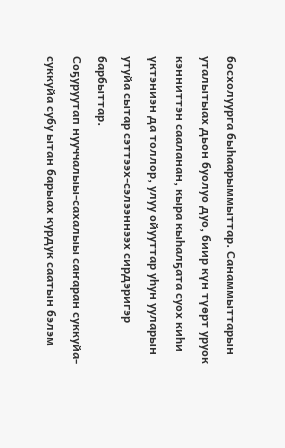босхолуурга быһаарыммыттар. Санаммыттарын уталытыах дьон буолуо дуо, биир күн түөрт уруок кэнниттэн сааланан, кыра кыһалҕата суох киһи үктэниэн да толлор, улуу ойууттар уһун ууларын утуйа сытар сэттээх-сэлээннээх сирдэригэр барбыттар.
Соҕуруутап нууччалыы-сахалыы саҥаран суккуйа-суккуйа субу ытан барыах курдук саатын бэлэм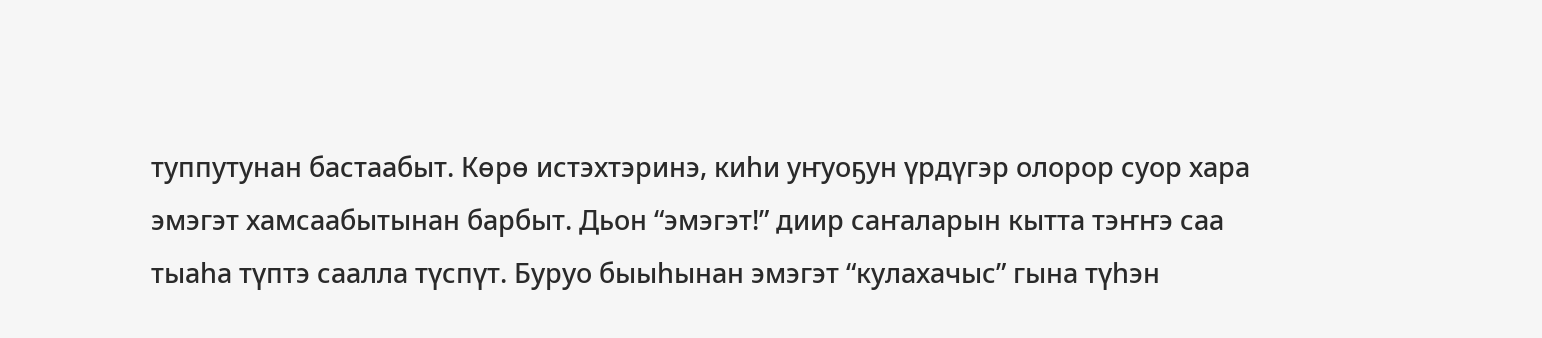туппутунан бастаабыт. Көрө истэхтэринэ, киһи уҥуоҕун үрдүгэр олорор суор хара эмэгэт хамсаабытынан барбыт. Дьон “эмэгэт!” диир саҥаларын кытта тэҥҥэ саа тыаһа түптэ саалла түспүт. Буруо быыһынан эмэгэт “кулахачыс” гына түһэн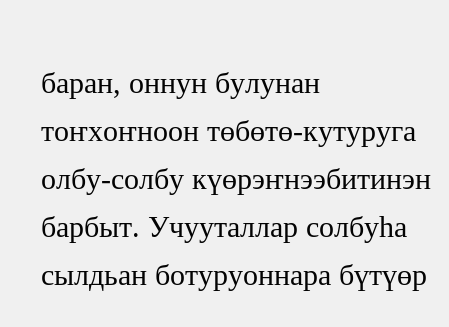баран, оннун булунан тоҥхоҥноон төбөтө-кутуруга олбу-солбу күөрэҥнээбитинэн барбыт. Учууталлар солбуһа сылдьан ботуруоннара бүтүөр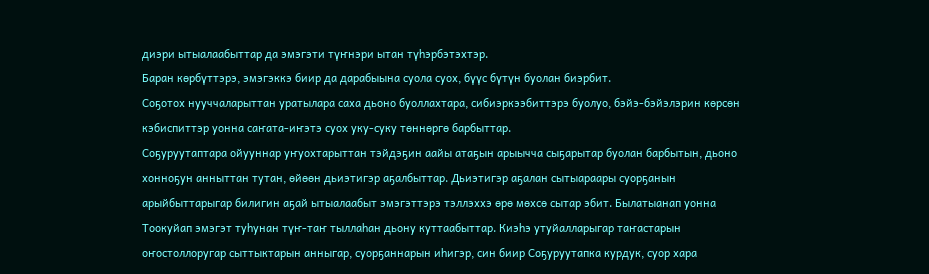диэри ытыалаабыттар да эмэгэти түҥнэри ытан түһэрбэтэхтэр.
Баран көрбүттэрэ, эмэгэккэ биир да дарабыына суола суох, бүүс бүтүн буолан биэрбит.
Соҕотох нууччаларыттан уратылара саха дьоно буоллахтара, сибиэркээбиттэрэ буолуо, бэйэ-бэйэлэрин көрсөн кэбиспиттэр уонна саҥата-иҥэтэ суох уку-суку төннөргө барбыттар.
Соҕуруутаптара ойууннар уҥуохтарыттан тэйдэҕин аайы атаҕын арыычча сыҕарытар буолан барбытын, дьоно хонноҕун анныттан тутан, өйөөн дьиэтигэр аҕалбыттар. Дьиэтигэр аҕалан сытыараары суорҕанын арыйбыттарыгар билигин аҕай ытыалаабыт эмэгэттэрэ тэллэххэ өрө мөхсө сытар эбит. Былатыанап уонна Тоокуйап эмэгэт туһунан түҥ-таҥ тыллаһан дьону куттаабыттар. Киэһэ утуйалларыгар таҥастарын оҥостоллоругар сыттыктарын анныгар, суорҕаннарын иһигэр, син биир Соҕуруутапка курдук, суор хара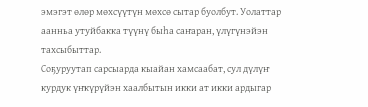эмэгэт өлөр мөхсүүтүн мөхсө сытар буолбут. Уолаттар аанньа утуйбакка түүнү быһа саҥаран, үлүгүнэйэн тахсыбыттар.
Соҕуруутап сарсыарда кыайан хамсаабат, сул дүлүҥ курдук үҥкүрүйэн хаалбытын икки ат икки ардыгар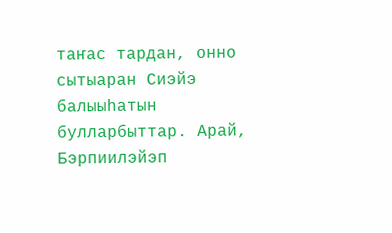таҥас тардан, онно сытыаран Сиэйэ балыыһатын булларбыттар. Арай, Бэрпиилэйэп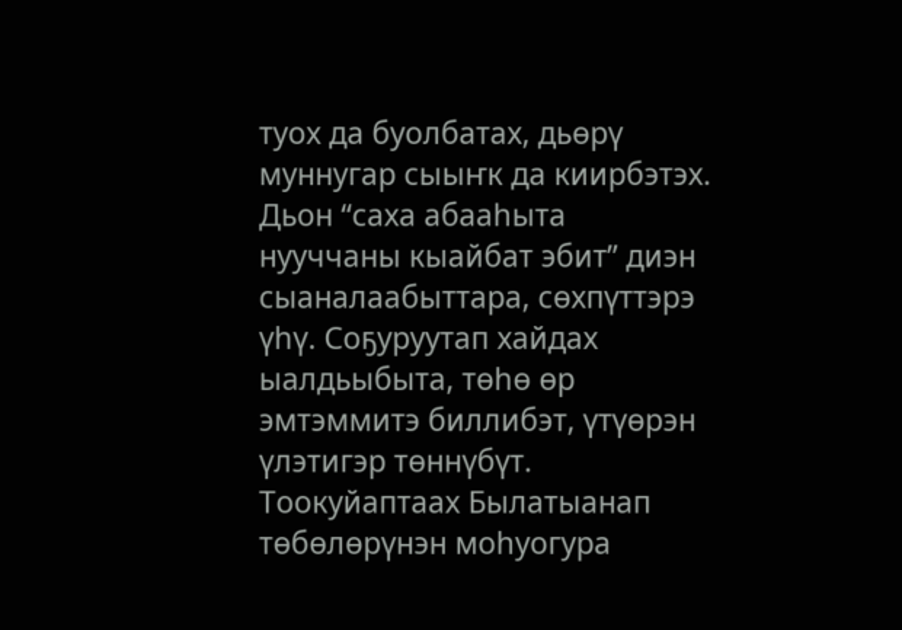туох да буолбатах, дьөрү муннугар сыыҥк да киирбэтэх. Дьон “саха абааһыта нууччаны кыайбат эбит” диэн сыаналаабыттара, сөхпүттэрэ үһү. Соҕуруутап хайдах ыалдьыбыта, төһө өр эмтэммитэ биллибэт, үтүөрэн үлэтигэр төннүбүт. Тоокуйаптаах Былатыанап төбөлөрүнэн моһуогура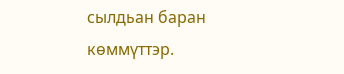сылдьан баран көммүттэр.